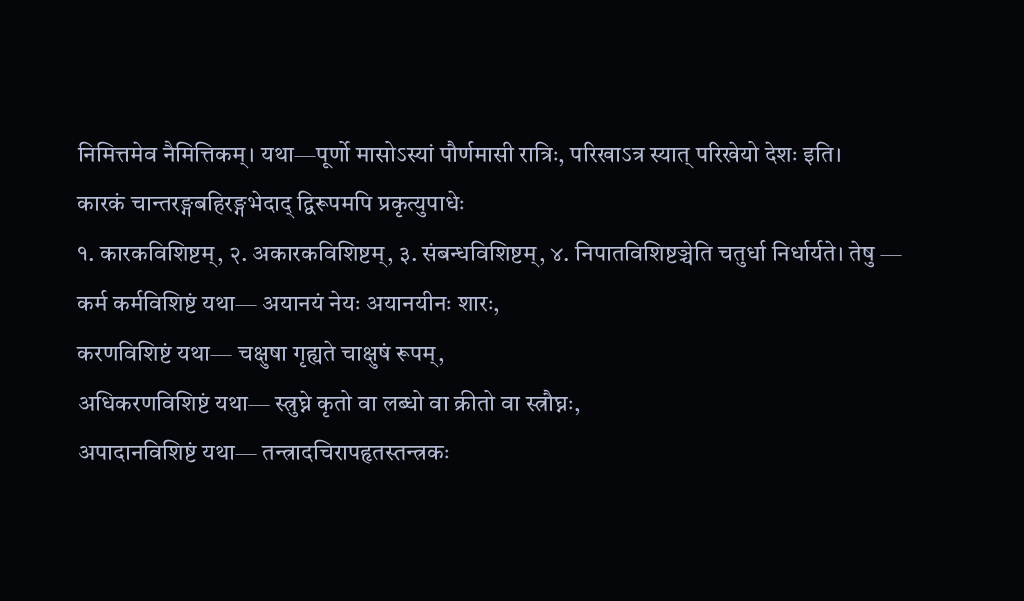निमित्तमेव नैमित्तिकम्। यथा—पूर्णो मासोऽस्यां पौर्णमासी रात्रिः, परिखाऽत्र स्यात् परिखेयो देशः इति।
कारकं चान्तरङ्गबहिरङ्गभेदाद् द्विरूपमपि प्रकृत्युपाधेः
१. कारकविशिष्टम्, २. अकारकविशिष्टम्, ३. संबन्धविशिष्टम्, ४. निपातविशिष्टञ्चेति चतुर्धा निर्धार्यते। तेषु —
कर्म कर्मविशिष्टं यथा— अयानयं नेयः अयानयीनः शारः,
करणविशिष्टं यथा— चक्षुषा गृह्यते चाक्षुषं रूपम्,
अधिकरणविशिष्टं यथा— स्त्रुघ्ने कृतो वा लब्धो वा क्रीतो वा स्त्रौघ्नः,
अपादानविशिष्टं यथा— तन्त्रादचिरापहृतस्तन्त्रकः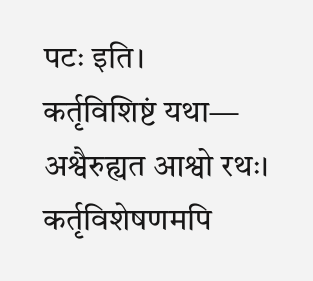पटः इति।
कर्तृविशिष्टं यथा— अश्वैरुह्यत आश्वो रथः। कर्तृविशेषणमपि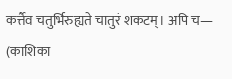कर्त्तैव चतुर्भिरुह्यते चातुरं शकटम्। अपि च— (काशिका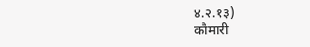४.२.१३)
कौमारी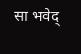सा भवेद्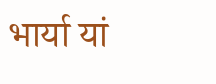भार्या यां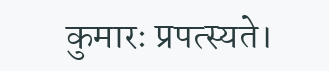कुमारः प्रपत्स्यते।